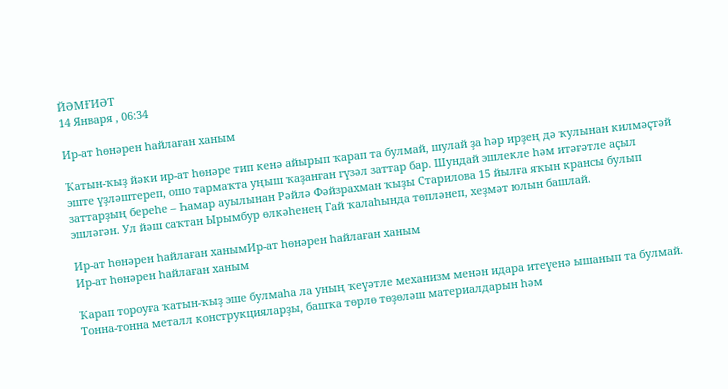ЙӘМҒИӘТ
14 Января , 06:34

Ир-ат һөнәрен һайлаған ханым

Ҡатын-ҡыҙ йәки ир-ат һөнәре тип кенә айырып ҡарап та булмай, шулай ҙа һәр ирҙең дә ҡулынан килмәҫтәй эште үҙләштереп, ошо тармаҡта уңыш ҡаҙанған гүзәл заттар бар. Шундай эшлекле һәм итәғәтле аҫыл заттарҙың береһе – Һамар ауылынан Рәйлә Фәйзрахман ҡыҙы Старилова 15 йылға яҡын крансы булып эшләгән. Ул йәш саҡтан Ырымбур өлкәһенең Гай ҡалаһында төпләнеп, хеҙмәт юлын башлай.

Ир-ат һөнәрен һайлаған ханымИр-ат һөнәрен һайлаған ханым
Ир-ат һөнәрен һайлаған ханым

Ҡарап тороуға ҡатын-ҡыҙ эше булмаһа ла уның ҡеүәтле механизм менән идара итеүенә ышанып та булмай. Тонна-тонна металл конструкцияларҙы, башҡа төрлө төҙөләш материалдарын һәм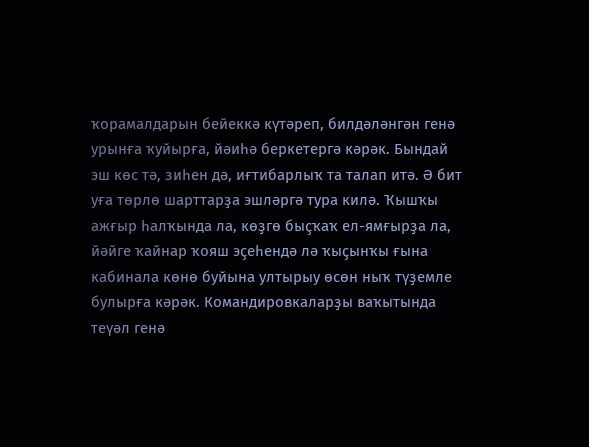ҡорамалдарын бейеккә күтәреп, билдәләнгән генә урынға ҡуйырға, йәиһә беркетергә кәрәк. Бындай эш көс тә, зиһен дә, иғтибарлыҡ та талап итә. Ә бит уға төрлө шарттарҙа эшләргә тура килә. Ҡышҡы ажғыр һалҡында ла, көҙгө быҫҡаҡ ел-ямғырҙа ла, йәйге ҡайнар ҡояш эҫеһендә лә ҡыҫынҡы ғына кабинала көнө буйына ултырыу өсөн ныҡ түҙемле булырға кәрәк. Командировкаларҙы ваҡытында теүәл генә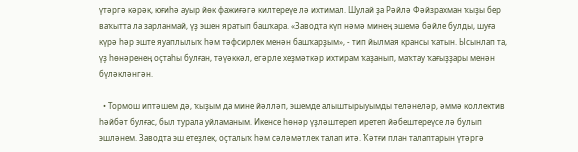үтәргә кәрәк, юғиһә ауыр йөк фажиғәгә килтереүе лә ихтимал. Шулай ҙа Рәйлә Фәйзрахман ҡыҙы бер ваҡытта ла зарланмай, үҙ эшен яратып башҡара. «Заводта күп нәмә минең эшемә бәйле булды, шуға күрә һәр эште яуаплылыҡ һәм тәфсирлек менән башҡарҙым», - тип йылмая крансы ҡатын. Ысынлап та, үҙ һөнәренең оҫтаһы булған, тәүәккәл, егәрле хеҙмәткәр ихтирам ҡаҙанып, маҡтау ҡағыҙҙары менән бүләкләнгән.

  • Тормош иптәшем дә, ҡыҙым да мине йәлләп, эшемде алыштырыуымды теләнеләр, әммә коллектив һәйбәт булғас, был турала уйламаным. Икенсе һөнәр үҙләштереп иретеп йәбештереүсе лә булып эшләнем. Заводта эш етеҙлек, оҫталыҡ һәм сәләмәтлек талап итә. Ҡәтғи план талаптарын үтәргә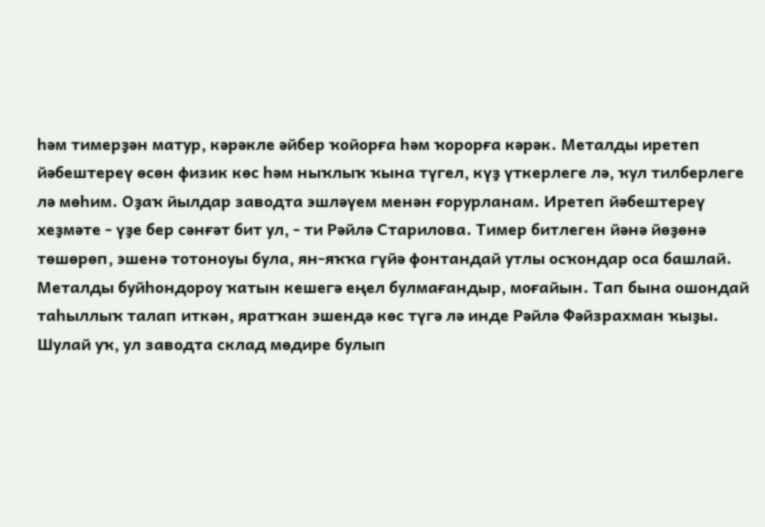һәм тимерҙән матур, кәрәкле әйбер ҡойорға һәм ҡорорға кәрәк. Металды иретеп йәбештереү өсөн физик көс һәм ныҡлыҡ ҡына түгел, күҙ үткерлеге лә, ҡул тилберлеге лә мөһим. Оҙаҡ йылдар заводта эшләүем менән ғорурланам. Иретеп йәбештереү хеҙмәте - үҙе бер сәнғәт бит ул, - ти Рәйлә Старилова. Тимер битлеген йәнә йөҙөнә төшөрөп, эшенә тотоноуы була, ян-яҡҡа гүйә фонтандай утлы осҡондар оса башлай. Металды буйһондороу ҡатын кешегә еңел булмағандыр, моғайын. Тап бына ошондай таһыллыҡ талап иткән, яратҡан эшендә көс түгә лә инде Рәйлә Фәйзрахман ҡыҙы. Шулай уҡ, ул заводта склад мөдире булып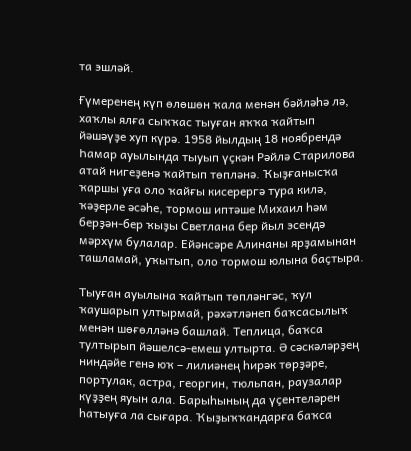та эшләй.

Ғүмеренең күп өлөшөн ҡала менән бәйләһә лә, хаҡлы ялға сыҡҡас тыуған яҡҡа ҡайтып йәшәүҙе хуп күрә. 1958 йылдың 18 ноябрендә Һамар ауылында тыуып үҫкән Рәйлә Старилова атай нигеҙенә ҡайтып төпләнә. Ҡыҙғанысҡа ҡаршы уға оло ҡайғы кисерергә тура килә, ҡәҙерле әсәһе, тормош иптәше Михаил һәм берҙән-бер ҡыҙы Светлана бер йыл эсендә мәрхүм булалар. Ейәнсәре Алинаны ярҙамынан ташламай, уҡытып, оло тормош юлына баҫтыра.

Тыуған ауылына ҡайтып төпләнгәс, ҡул ҡаушарып ултырмай, рәхәтләнеп баҡсасылыҡ менән шөғөлләнә башлай. Теплица, баҡса тултырып йәшелсә-емеш ултырта. Ә сәскәләрҙең ниндәйе генә юҡ – лилиәнең һирәк төрҙәре, портулак, астра, георгин, тюльпан, раузалар күҙҙең яуын ала. Барыһының да үҫентеләрен һатыуға ла сығара. Ҡыҙыҡҡандарға баҡса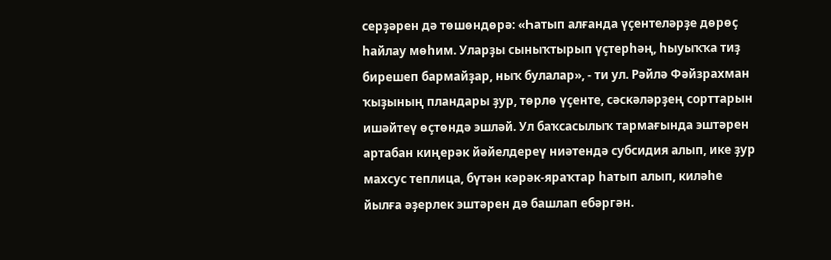серҙәрен дә төшөндөрә: «Һатып алғанда үҫентеләрҙе дөрөҫ һайлау мөһим. Уларҙы сыныҡтырып үҫтерһәң, һыуыҡҡа тиҙ бирешеп бармайҙар, ныҡ булалар», - ти ул. Рәйлә Фәйзрахман ҡыҙының пландары ҙур, төрлө үҫенте, сәскәләрҙең сорттарын ишәйтеү өҫтөндә эшләй. Ул баҡсасылыҡ тармағында эштәрен артабан киңерәк йәйелдереү ниәтендә субсидия алып, ике ҙур махсус теплица, бүтән кәрәк-яраҡтар һатып алып, киләһе йылға әҙерлек эштәрен дә башлап ебәргән.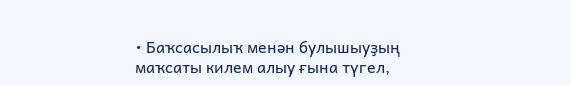• Баҡсасылыҡ менән булышыуҙың маҡсаты килем алыу ғына түгел,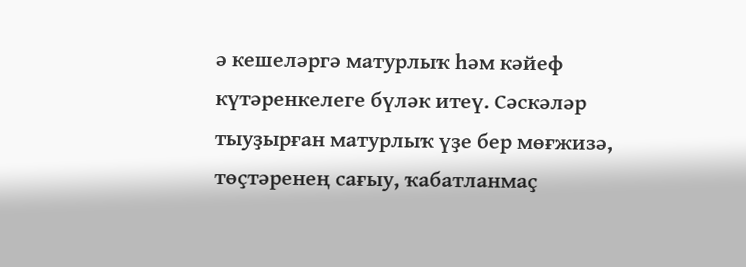ә кешеләргә матурлыҡ һәм кәйеф күтәренкелеге бүләк итеү. Сәскәләр тыуҙырған матурлыҡ үҙе бер мөғжизә, төҫтәренең сағыу, ҡабатланмаҫ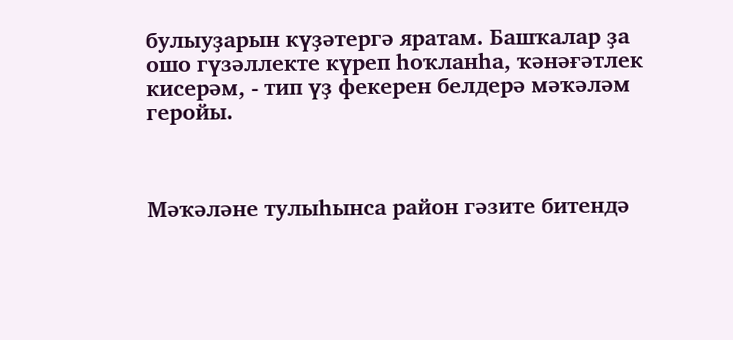булыуҙарын күҙәтергә яратам. Башҡалар ҙа ошо гүзәллекте күреп һоҡланһа, ҡәнәғәтлек кисерәм, - тип үҙ фекерен белдерә мәҡәләм геройы.



Мәҡәләне тулыһынса район гәзите битендә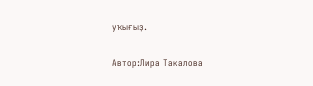уҡығыҙ.

Автор:Лира Такалова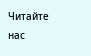Читайте нас